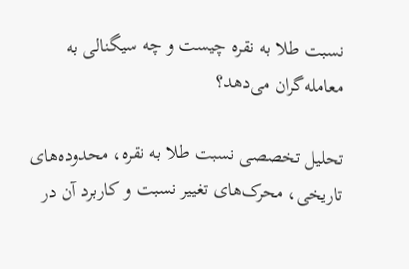نسبت طلا به نقره چیست و چه سیگنالی به معامله‌گران می‌دهد؟

تحلیل تخصصی نسبت طلا به نقره، محدوده‌های تاریخی، محرک‌های تغییر نسبت و کاربرد آن در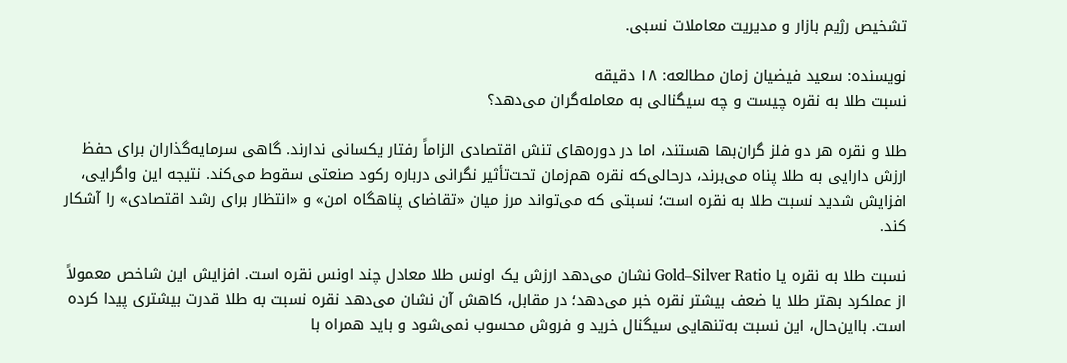تشخیص رژیم بازار و مدیریت معاملات نسبی.

نویسنده: سعید فیضیان زمان مطالعه: ۱۸ دقیقه
نسبت طلا به نقره چیست و چه سیگنالی به معامله‌گران می‌دهد؟

طلا و نقره هر دو فلز گران‌بها هستند، اما در دوره‌های تنش اقتصادی الزاماً رفتار یکسانی ندارند. گاهی سرمایه‌گذاران برای حفظ ارزش دارایی به طلا پناه می‌برند، درحالی‌که نقره هم‌زمان تحت‌تأثیر نگرانی درباره رکود صنعتی سقوط می‌کند. نتیجه این واگرایی، افزایش شدید نسبت طلا به نقره است؛ نسبتی که می‌تواند مرز میان «تقاضای پناهگاه امن» و «انتظار برای رشد اقتصادی» را آشکار کند.

نسبت طلا به نقره یا Gold–Silver Ratio نشان می‌دهد ارزش یک اونس طلا معادل چند اونس نقره است. افزایش این شاخص معمولاً از عملکرد بهتر طلا یا ضعف بیشتر نقره خبر می‌دهد؛ در مقابل، کاهش آن نشان می‌دهد نقره نسبت به طلا قدرت بیشتری پیدا کرده است. بااین‌حال، این نسبت به‌تنهایی سیگنال خرید و فروش محسوب نمی‌شود و باید همراه با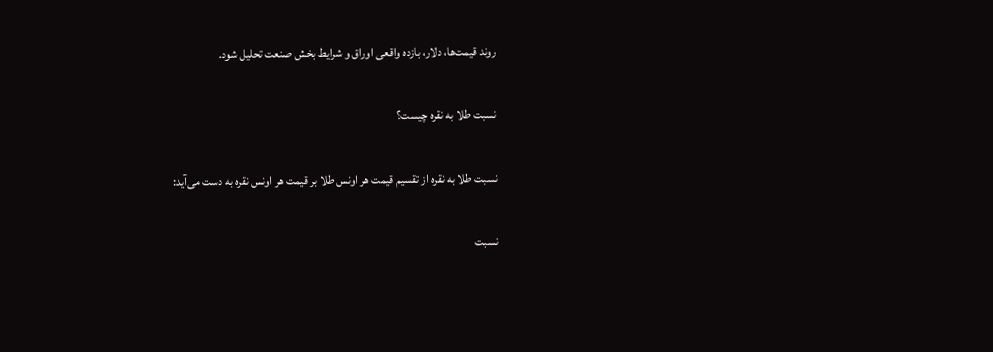روند قیمت‌ها، دلار، بازده واقعی اوراق و شرایط بخش صنعت تحلیل شود.

نسبت طلا به نقره چیست؟

نسبت طلا به نقره از تقسیم قیمت هر اونس طلا بر قیمت هر اونس نقره به دست می‌آید:

نسبت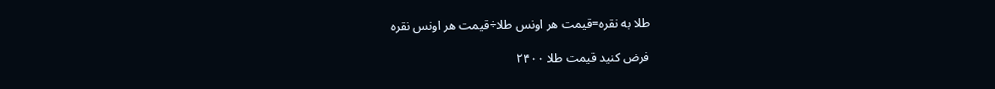طلا به نقره=قیمت هر اونس طلا÷قیمت هر اونس نقره

فرض کنید قیمت طلا ۲۴۰۰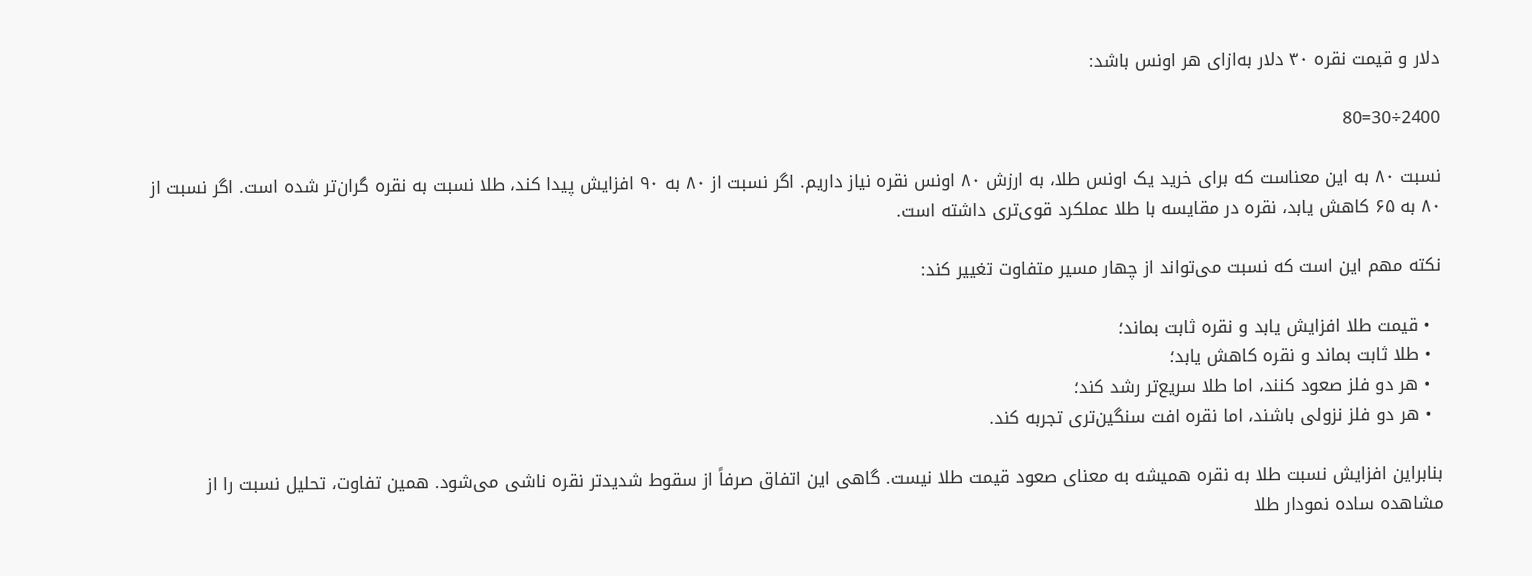دلار و قیمت نقره ۳۰ دلار به‌ازای هر اونس باشد:

2400÷30=80

نسبت ۸۰ به این معناست که برای خرید یک اونس طلا، به ارزش ۸۰ اونس نقره نیاز داریم. اگر نسبت از ۸۰ به ۹۰ افزایش پیدا کند، طلا نسبت به نقره گران‌تر شده است. اگر نسبت از ۸۰ به ۶۵ کاهش یابد، نقره در مقایسه با طلا عملکرد قوی‌تری داشته است.

نکته مهم این است که نسبت می‌تواند از چهار مسیر متفاوت تغییر کند:

  • قیمت طلا افزایش یابد و نقره ثابت بماند؛
  • طلا ثابت بماند و نقره کاهش یابد؛
  • هر دو فلز صعود کنند، اما طلا سریع‌تر رشد کند؛
  • هر دو فلز نزولی باشند، اما نقره افت سنگین‌تری تجربه کند.

بنابراین افزایش نسبت طلا به نقره همیشه به معنای صعود قیمت طلا نیست. گاهی این اتفاق صرفاً از سقوط شدیدتر نقره ناشی می‌شود. همین تفاوت، تحلیل نسبت را از مشاهده ساده نمودار طلا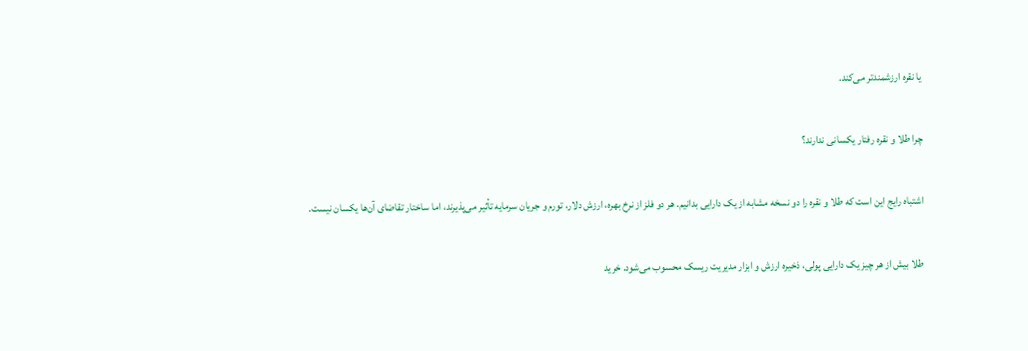یا نقره ارزشمندتر می‌کند.

چرا طلا و نقره رفتار یکسانی ندارند؟

اشتباه رایج این است که طلا و نقره را دو نسخه مشابه از یک دارایی بدانیم. هر دو فلز از نرخ بهره، ارزش دلار، تورم و جریان سرمایه تأثیر می‌پذیرند، اما ساختار تقاضای آن‌ها یکسان نیست.

طلا بیش از هر چیز یک دارایی پولی، ذخیره ارزش و ابزار مدیریت ریسک محسوب می‌شود. خرید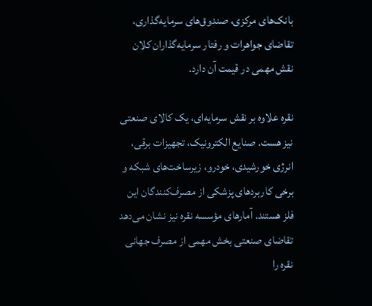بانک‌های مرکزی، صندوق‌های سرمایه‌گذاری، تقاضای جواهرات و رفتار سرمایه‌گذاران کلان نقش مهمی در قیمت آن دارد.

نقره علاوه بر نقش سرمایه‌ای، یک کالای صنعتی نیز هست. صنایع الکترونیک، تجهیزات برقی، انرژی خورشیدی، خودرو، زیرساخت‌های شبکه و برخی کاربردهای پزشکی از مصرف‌کنندگان این فلز هستند. آمارهای مؤسسه نقره نیز نشان می‌دهد تقاضای صنعتی بخش مهمی از مصرف جهانی نقره را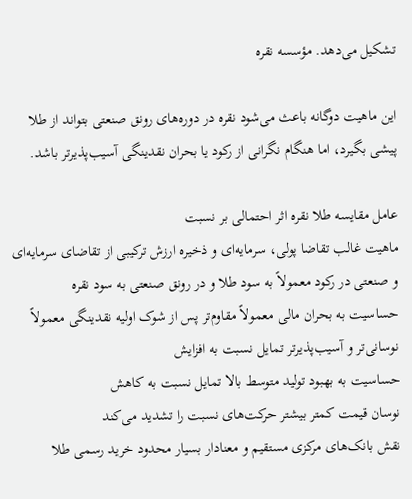تشکیل می‌دهد. مؤسسه نقره

این ماهیت دوگانه باعث می‌شود نقره در دوره‌های رونق صنعتی بتواند از طلا پیشی بگیرد، اما هنگام نگرانی از رکود یا بحران نقدینگی آسیب‌پذیرتر باشد.

عامل مقایسه طلا نقره اثر احتمالی بر نسبت
ماهیت غالب تقاضا پولی، سرمایه‌ای و ذخیره ارزش ترکیبی از تقاضای سرمایه‌ای و صنعتی در رکود معمولاً به سود طلا و در رونق صنعتی به سود نقره
حساسیت به بحران مالی معمولاً مقاوم‌تر پس از شوک اولیه نقدینگی معمولاً نوسانی‌تر و آسیب‌پذیرتر تمایل نسبت به افزایش
حساسیت به بهبود تولید متوسط بالا تمایل نسبت به کاهش
نوسان قیمت کمتر بیشتر حرکت‌های نسبت را تشدید می‌کند
نقش بانک‌های مرکزی مستقیم و معنادار بسیار محدود خرید رسمی طلا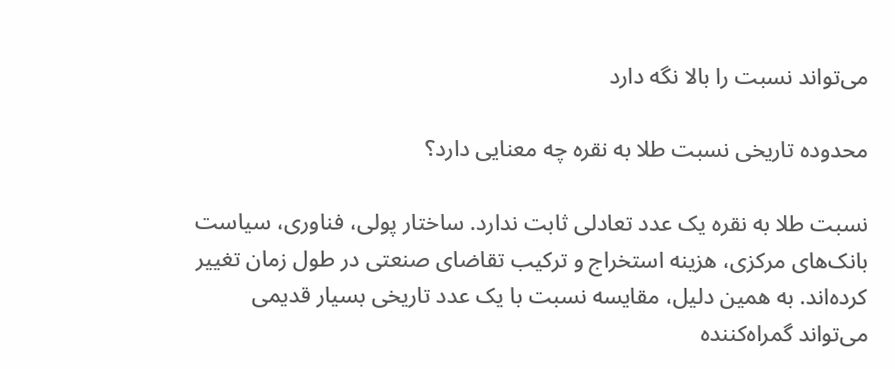می‌تواند نسبت را بالا نگه دارد

محدوده تاریخی نسبت طلا به نقره چه معنایی دارد؟

نسبت طلا به نقره یک عدد تعادلی ثابت ندارد. ساختار پولی، فناوری، سیاست بانک‌های مرکزی، هزینه استخراج و ترکیب تقاضای صنعتی در طول زمان تغییر کرده‌اند. به همین دلیل، مقایسه نسبت با یک عدد تاریخی بسیار قدیمی می‌تواند گمراه‌کننده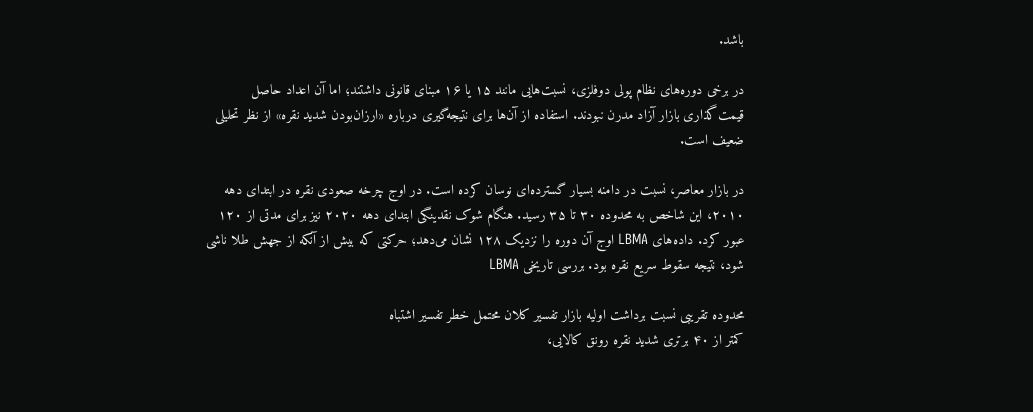باشد.

در برخی دوره‌های نظام پولی دوفلزی، نسبت‌هایی مانند ۱۵ یا ۱۶ مبنای قانونی داشتند؛ اما آن اعداد حاصل قیمت‌گذاری بازار آزاد مدرن نبودند. استفاده از آن‌ها برای نتیجه‌گیری درباره «ارزان‌بودن شدید نقره» از نظر تحلیلی ضعیف است.

در بازار معاصر، نسبت در دامنه بسیار گسترده‌ای نوسان کرده است. در اوج چرخه صعودی نقره در ابتدای دهه ۲۰۱۰، این شاخص به محدوده ۳۰ تا ۳۵ رسید. هنگام شوک نقدینگی ابتدای دهه ۲۰۲۰ نیز برای مدتی از ۱۲۰ عبور کرد. داده‌های LBMA اوج آن دوره را نزدیک ۱۲۸ نشان می‌دهد؛ حرکتی که بیش از آنکه از جهش طلا ناشی شود، نتیجه سقوط سریع نقره بود. بررسی تاریخی LBMA

محدوده تقریبی نسبت برداشت اولیه بازار تفسیر کلان محتمل خطر تفسیر اشتباه
کمتر از ۴۰ برتری شدید نقره رونق کالایی،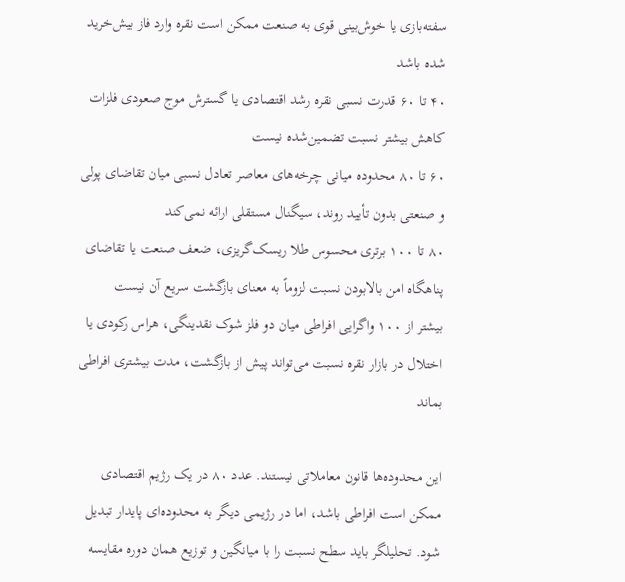سفته‌بازی یا خوش‌بینی قوی به صنعت ممکن است نقره وارد فاز بیش‌خرید شده باشد
۴۰ تا ۶۰ قدرت نسبی نقره رشد اقتصادی یا گسترش موج صعودی فلزات کاهش بیشتر نسبت تضمین‌شده نیست
۶۰ تا ۸۰ محدوده میانی چرخه‌های معاصر تعادل نسبی میان تقاضای پولی و صنعتی بدون تأیید روند، سیگنال مستقلی ارائه نمی‌کند
۸۰ تا ۱۰۰ برتری محسوس طلا ریسک‌گریزی، ضعف صنعت یا تقاضای پناهگاه امن بالابودن نسبت لزوماً به معنای بازگشت سریع آن نیست
بیشتر از ۱۰۰ واگرایی افراطی میان دو فلز شوک نقدینگی، هراس رکودی یا اختلال در بازار نقره نسبت می‌تواند پیش از بازگشت، مدت بیشتری افراطی بماند

این محدوده‌ها قانون معاملاتی نیستند. عدد ۸۰ در یک رژیم اقتصادی ممکن است افراطی باشد، اما در رژیمی دیگر به محدوده‌ای پایدار تبدیل شود. تحلیلگر باید سطح نسبت را با میانگین و توزیع همان دوره مقایسه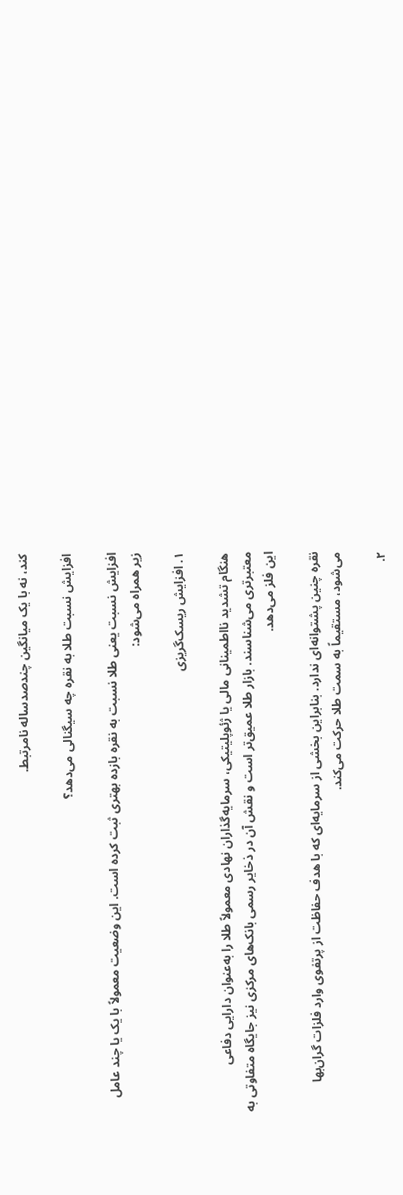کند، نه با یک میانگین چندصدساله نامرتبط.

افزایش نسبت طلا به نقره چه سیگنالی می‌دهد؟

افزایش نسبت یعنی طلا نسبت به نقره بازده بهتری ثبت کرده است. این وضعیت معمولاً با یک یا چند عامل زیر همراه می‌شود:

۱. افزایش ریسک‌گریزی

هنگام تشدید نااطمینانی مالی یا ژئوپلیتیکی، سرمایه‌گذاران نهادی معمولاً طلا را به‌عنوان دارایی دفاعی معتبرتری می‌شناسند. بازار طلا عمیق‌تر است و نقش آن در ذخایر رسمی بانک‌های مرکزی نیز جایگاه متفاوتی به این فلز می‌دهد.

نقره چنین پشتوانه‌ای ندارد. بنابراین بخشی از سرمایه‌ای که با هدف حفاظت از پرتفوی وارد فلزات گران‌بها می‌شود، مستقیماً به سمت طلا حرکت می‌کند.

۲.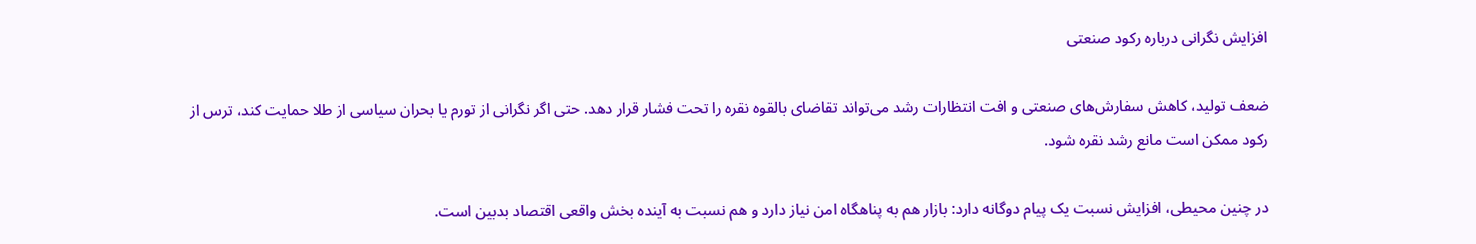افزایش نگرانی درباره رکود صنعتی

ضعف تولید، کاهش سفارش‌های صنعتی و افت انتظارات رشد می‌تواند تقاضای بالقوه نقره را تحت فشار قرار دهد. حتی اگر نگرانی از تورم یا بحران سیاسی از طلا حمایت کند، ترس از رکود ممکن است مانع رشد نقره شود.

در چنین محیطی، افزایش نسبت یک پیام دوگانه دارد: بازار هم به پناهگاه امن نیاز دارد و هم نسبت به آینده بخش واقعی اقتصاد بدبین است.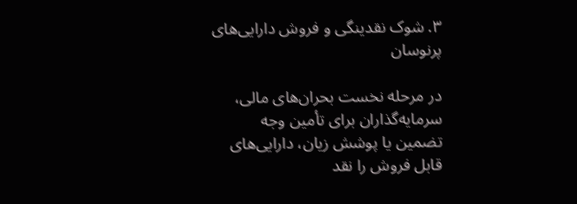۳. شوک نقدینگی و فروش دارایی‌های پرنوسان

در مرحله نخست بحران‌های مالی، سرمایه‌گذاران برای تأمین وجه تضمین یا پوشش زیان، دارایی‌های قابل فروش را نقد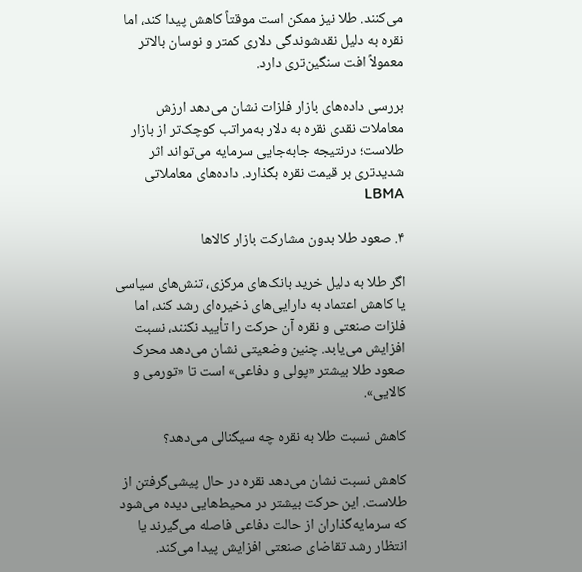می‌کنند. طلا نیز ممکن است موقتاً کاهش پیدا کند، اما نقره به دلیل نقدشوندگی دلاری کمتر و نوسان بالاتر معمولاً افت سنگین‌تری دارد.

بررسی داده‌های بازار فلزات نشان می‌دهد ارزش معاملات نقدی نقره به دلار به‌مراتب کوچک‌تر از بازار طلاست؛ درنتیجه جابه‌جایی سرمایه می‌تواند اثر شدیدتری بر قیمت نقره بگذارد. داده‌های معاملاتی LBMA

۴. صعود طلا بدون مشارکت بازار کالاها

اگر طلا به دلیل خرید بانک‌های مرکزی، تنش‌های سیاسی یا کاهش اعتماد به دارایی‌های ذخیره‌ای رشد کند، اما فلزات صنعتی و نقره آن حرکت را تأیید نکنند، نسبت افزایش می‌یابد. چنین وضعیتی نشان می‌دهد محرک صعود طلا بیشتر «پولی و دفاعی» است تا «تورمی و کالایی».

کاهش نسبت طلا به نقره چه سیگنالی می‌دهد؟

کاهش نسبت نشان می‌دهد نقره در حال پیشی‌گرفتن از طلاست. این حرکت بیشتر در محیط‌هایی دیده می‌شود که سرمایه‌گذاران از حالت دفاعی فاصله می‌گیرند یا انتظار رشد تقاضای صنعتی افزایش پیدا می‌کند.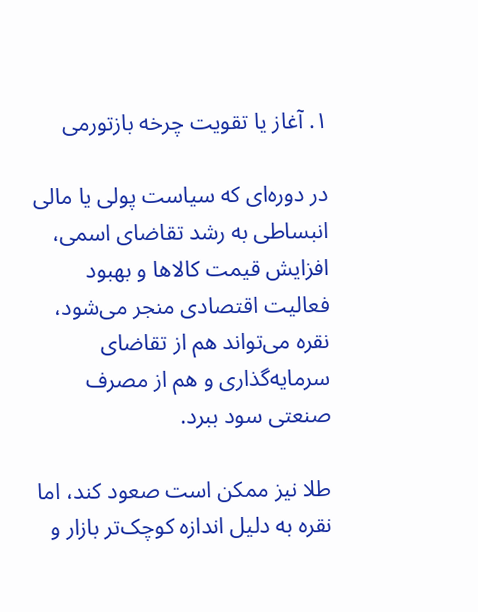۱. آغاز یا تقویت چرخه بازتورمی

در دوره‌ای که سیاست پولی یا مالی انبساطی به رشد تقاضای اسمی، افزایش قیمت کالاها و بهبود فعالیت اقتصادی منجر می‌شود، نقره می‌تواند هم از تقاضای سرمایه‌گذاری و هم از مصرف صنعتی سود ببرد.

طلا نیز ممکن است صعود کند، اما نقره به دلیل اندازه کوچک‌تر بازار و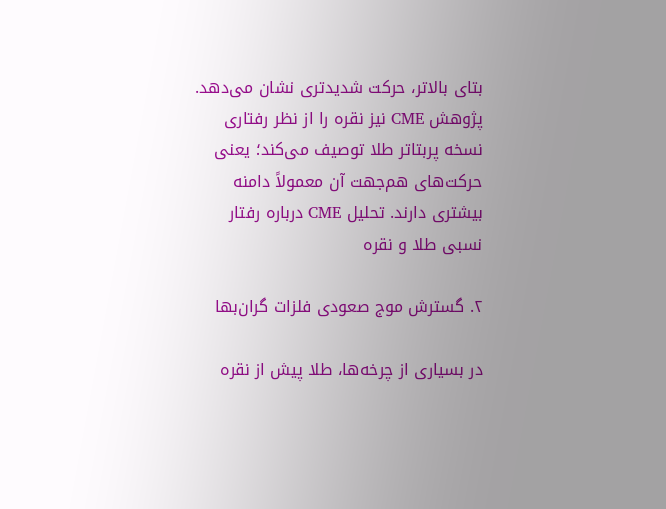بتای بالاتر، حرکت شدیدتری نشان می‌دهد. پژوهش CME نیز نقره را از نظر رفتاری نسخه پربتاتر طلا توصیف می‌کند؛ یعنی حرکت‌های هم‌جهت آن معمولاً دامنه بیشتری دارند. تحلیل CME درباره رفتار نسبی طلا و نقره

۲. گسترش موج صعودی فلزات گران‌بها

در بسیاری از چرخه‌ها، طلا پیش از نقره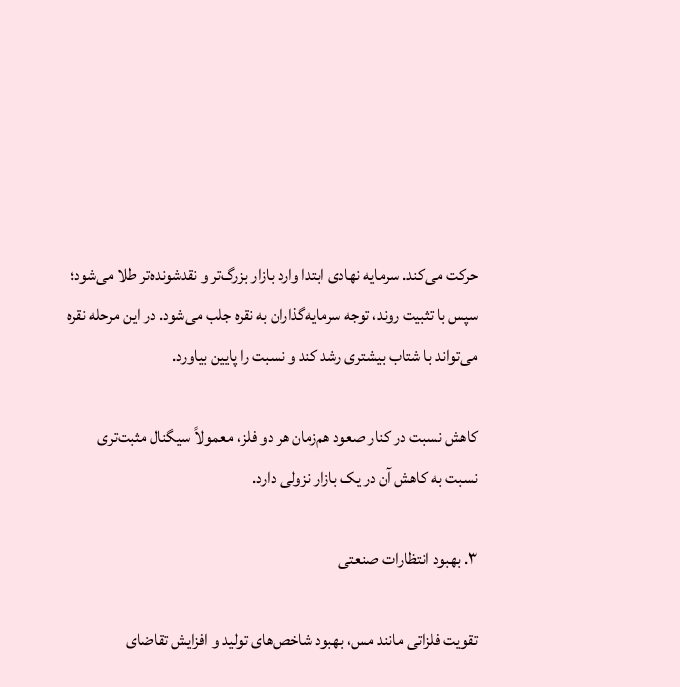حرکت می‌کند. سرمایه نهادی ابتدا وارد بازار بزرگ‌تر و نقدشونده‌تر طلا می‌شود؛ سپس با تثبیت روند، توجه سرمایه‌گذاران به نقره جلب می‌شود. در این مرحله نقره می‌تواند با شتاب بیشتری رشد کند و نسبت را پایین بیاورد.

کاهش نسبت در کنار صعود هم‌زمان هر دو فلز، معمولاً سیگنال مثبت‌تری نسبت به کاهش آن در یک بازار نزولی دارد.

۳. بهبود انتظارات صنعتی

تقویت فلزاتی مانند مس، بهبود شاخص‌های تولید و افزایش تقاضای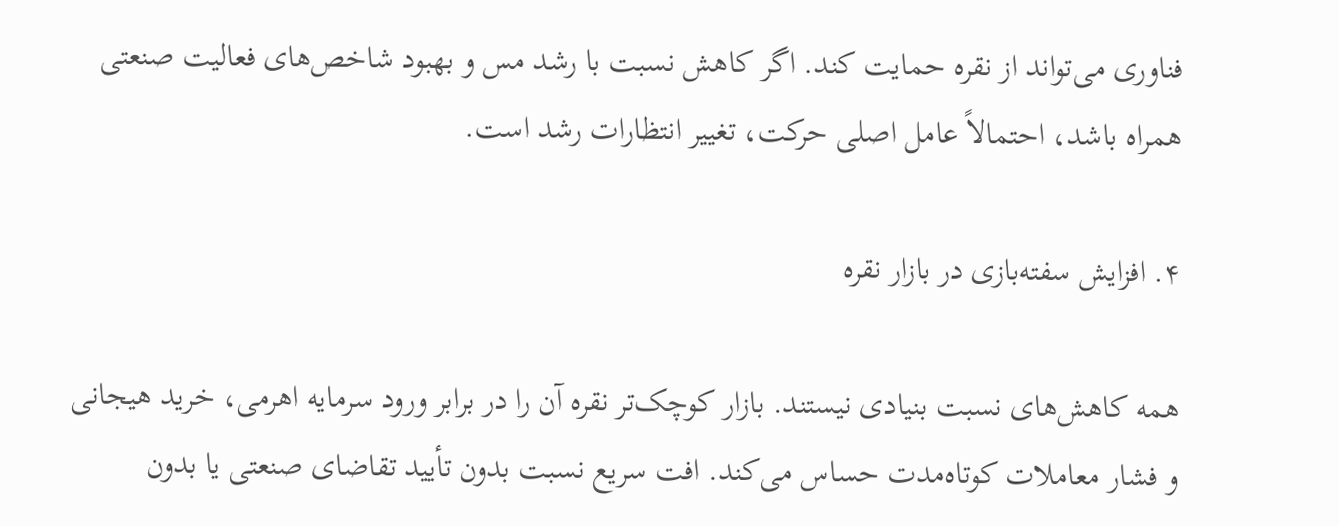فناوری می‌تواند از نقره حمایت کند. اگر کاهش نسبت با رشد مس و بهبود شاخص‌های فعالیت صنعتی همراه باشد، احتمالاً عامل اصلی حرکت، تغییر انتظارات رشد است.

۴. افزایش سفته‌بازی در بازار نقره

همه کاهش‌های نسبت بنیادی نیستند. بازار کوچک‌تر نقره آن را در برابر ورود سرمایه اهرمی، خرید هیجانی و فشار معاملات کوتاه‌مدت حساس می‌کند. افت سریع نسبت بدون تأیید تقاضای صنعتی یا بدون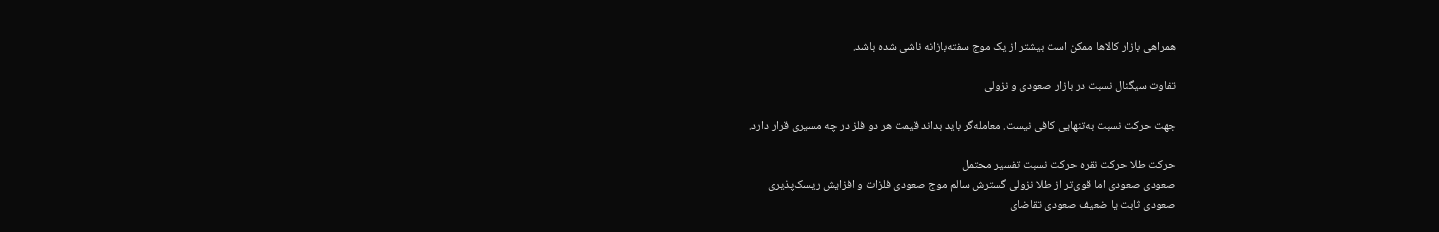همراهی بازار کالاها ممکن است بیشتر از یک موج سفته‌بازانه ناشی شده باشد.

تفاوت سیگنال نسبت در بازار صعودی و نزولی

جهت حرکت نسبت به‌تنهایی کافی نیست. معامله‌گر باید بداند قیمت هر دو فلز در چه مسیری قرار دارد.

حرکت طلا حرکت نقره حرکت نسبت تفسیر محتمل
صعودی صعودی اما قوی‌تر از طلا نزولی گسترش سالم موج صعودی فلزات و افزایش ریسک‌پذیری
صعودی ثابت یا ضعیف صعودی تقاضای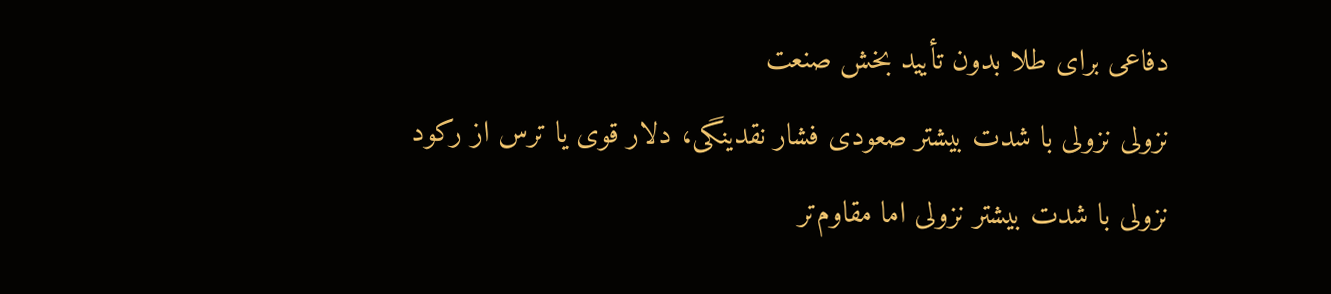دفاعی برای طلا بدون تأیید بخش صنعت
نزولی نزولی با شدت بیشتر صعودی فشار نقدینگی، دلار قوی یا ترس از رکود
نزولی با شدت بیشتر نزولی اما مقاوم‌تر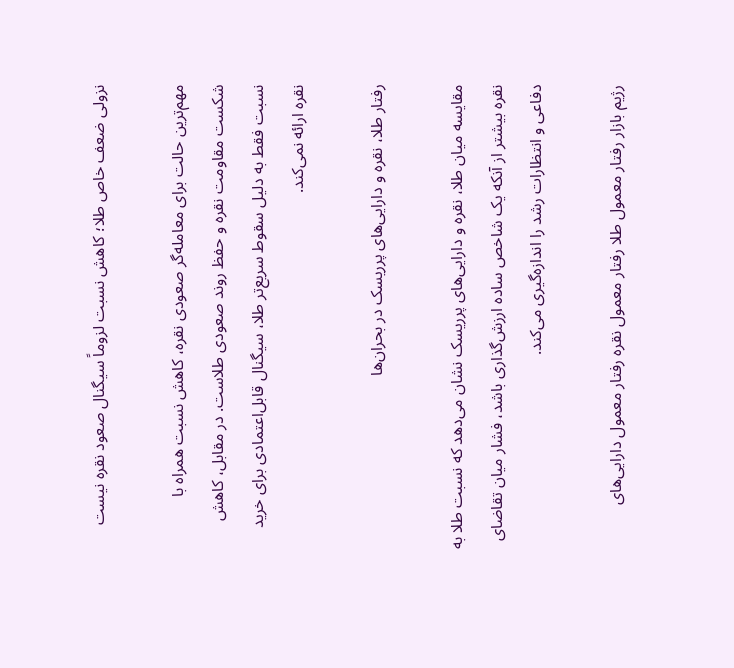نزولی ضعف خاص طلا؛ کاهش نسبت لزوماً سیگنال صعود نقره نیست

مهم‌ترین حالت برای معامله‌گر صعودی نقره، کاهش نسبت همراه با شکست مقاومت نقره و حفظ روند صعودی طلاست. در مقابل، کاهش نسبت فقط به دلیل سقوط سریع‌تر طلا، سیگنال قابل‌اعتمادی برای خرید نقره ارائه نمی‌کند.

رفتار طلا، نقره و دارایی‌های پرریسک در بحران‌ها

مقایسه میان طلا، نقره و دارایی‌های پرریسک نشان می‌دهد که نسبت طلا به نقره بیشتر از آنکه یک شاخص ساده ارزش‌گذاری باشد، فشار میان تقاضای دفاعی و انتظارات رشد را اندازه‌گیری می‌کند.

رژیم بازار رفتار معمول طلا رفتار معمول نقره رفتار معمول دارایی‌های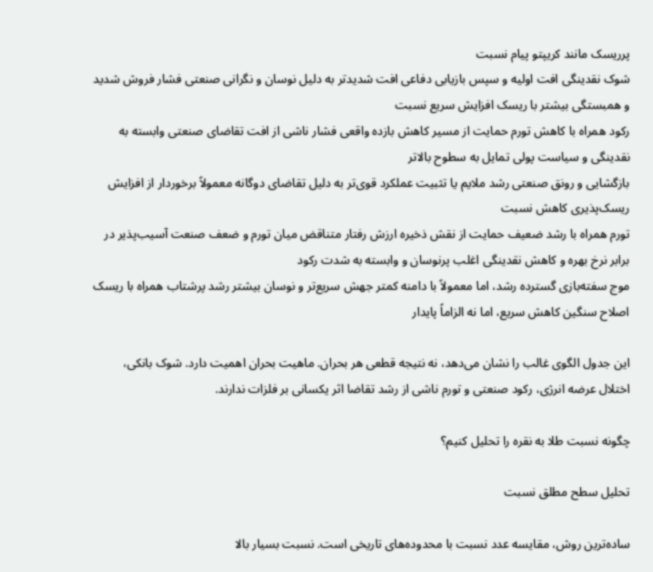پرریسک مانند کریپتو پیام نسبت
شوک نقدینگی افت اولیه و سپس بازیابی دفاعی افت شدیدتر به دلیل نوسان و نگرانی صنعتی فشار فروش شدید و همبستگی بیشتر با ریسک افزایش سریع نسبت
رکود همراه با کاهش تورم حمایت از مسیر کاهش بازده واقعی فشار ناشی از افت تقاضای صنعتی وابسته به نقدینگی و سیاست پولی تمایل به سطوح بالاتر
بازگشایی و رونق صنعتی رشد ملایم یا تثبیت عملکرد قوی‌تر به دلیل تقاضای دوگانه معمولاً برخوردار از افزایش ریسک‌پذیری کاهش نسبت
تورم همراه با رشد ضعیف حمایت از نقش ذخیره ارزش رفتار متناقض میان تورم و ضعف صنعت آسیب‌پذیر در برابر نرخ بهره و کاهش نقدینگی اغلب پرنوسان و وابسته به شدت رکود
موج سفته‌بازی گسترده رشد، اما معمولاً با دامنه کمتر جهش سریع‌تر و نوسان بیشتر رشد پرشتاب همراه با ریسک اصلاح سنگین کاهش سریع، اما نه الزاماً پایدار

این جدول الگوی غالب را نشان می‌دهد، نه نتیجه قطعی هر بحران. ماهیت بحران اهمیت دارد. شوک بانکی، اختلال عرضه انرژی، رکود صنعتی و تورم ناشی از رشد تقاضا اثر یکسانی بر فلزات ندارند.

چگونه نسبت طلا به نقره را تحلیل کنیم؟

تحلیل سطح مطلق نسبت

ساده‌ترین روش، مقایسه عدد نسبت با محدوده‌های تاریخی است. نسبت بسیار بالا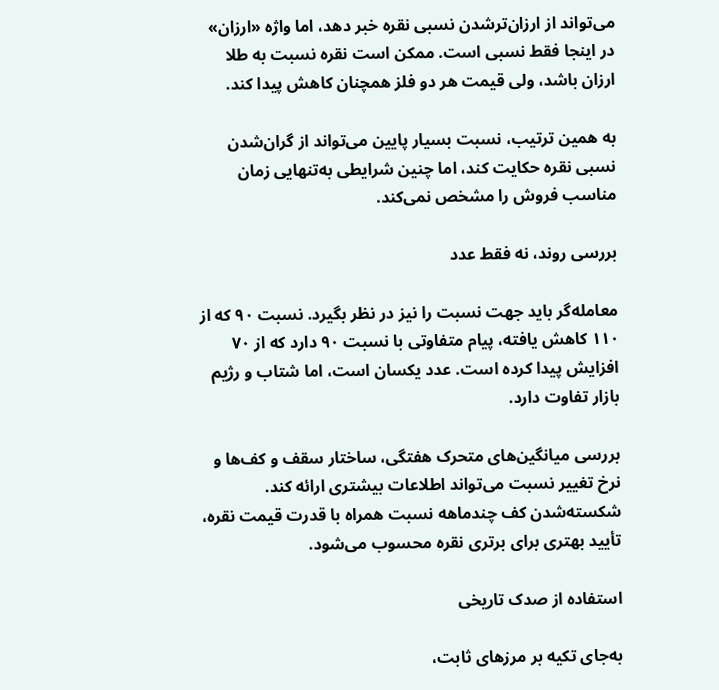می‌تواند از ارزان‌ترشدن نسبی نقره خبر دهد، اما واژه «ارزان» در اینجا فقط نسبی است. ممکن است نقره نسبت به طلا ارزان باشد، ولی قیمت هر دو فلز همچنان کاهش پیدا کند.

به همین ترتیب، نسبت بسیار پایین می‌تواند از گران‌شدن نسبی نقره حکایت کند، اما چنین شرایطی به‌تنهایی زمان مناسب فروش را مشخص نمی‌کند.

بررسی روند، نه فقط عدد

معامله‌گر باید جهت نسبت را نیز در نظر بگیرد. نسبت ۹۰ که از ۱۱۰ کاهش یافته، پیام متفاوتی با نسبت ۹۰ دارد که از ۷۰ افزایش پیدا کرده است. عدد یکسان است، اما شتاب و رژیم بازار تفاوت دارد.

بررسی میانگین‌های متحرک هفتگی، ساختار سقف و کف‌ها و نرخ تغییر نسبت می‌تواند اطلاعات بیشتری ارائه کند. شکسته‌شدن کف چندماهه نسبت همراه با قدرت قیمت نقره، تأیید بهتری برای برتری نقره محسوب می‌شود.

استفاده از صدک تاریخی

به‌جای تکیه بر مرزهای ثابت،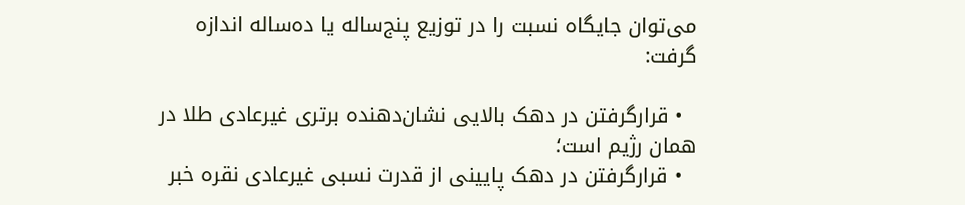می‌توان جایگاه نسبت را در توزیع پنج‌ساله یا ده‌ساله اندازه گرفت:

  • قرارگرفتن در دهک بالایی نشان‌دهنده برتری غیرعادی طلا در همان رژیم است؛
  • قرارگرفتن در دهک پایینی از قدرت نسبی غیرعادی نقره خبر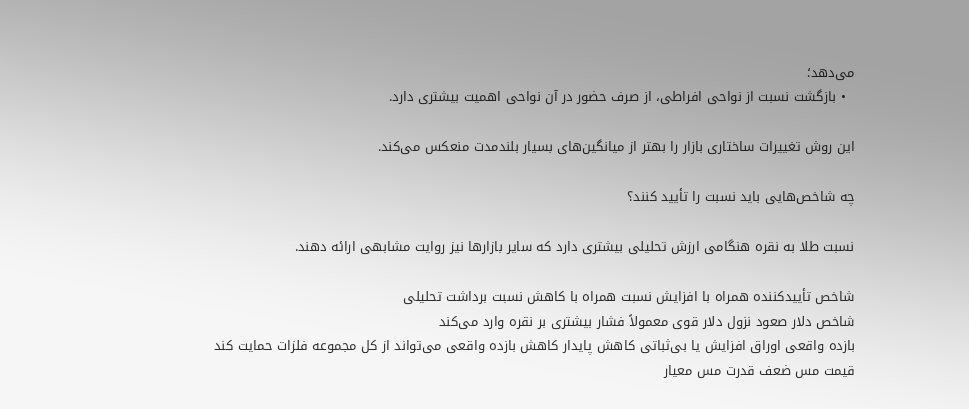می‌دهد؛
  • بازگشت نسبت از نواحی افراطی، از صرف حضور در آن نواحی اهمیت بیشتری دارد.

این روش تغییرات ساختاری بازار را بهتر از میانگین‌های بسیار بلندمدت منعکس می‌کند.

چه شاخص‌هایی باید نسبت را تأیید کنند؟

نسبت طلا به نقره هنگامی ارزش تحلیلی بیشتری دارد که سایر بازارها نیز روایت مشابهی ارائه دهند.

شاخص تأییدکننده همراه با افزایش نسبت همراه با کاهش نسبت برداشت تحلیلی
شاخص دلار صعود نزول دلار قوی معمولاً فشار بیشتری بر نقره وارد می‌کند
بازده واقعی اوراق افزایش یا بی‌ثباتی کاهش پایدار کاهش بازده واقعی می‌تواند از کل مجموعه فلزات حمایت کند
قیمت مس ضعف قدرت مس معیار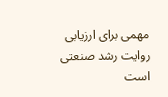مهمی برای ارزیابی روایت رشد صنعتی است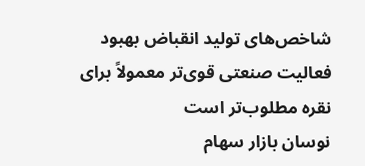شاخص‌های تولید انقباض بهبود فعالیت صنعتی قوی‌تر معمولاً برای نقره مطلوب‌تر است
نوسان بازار سهام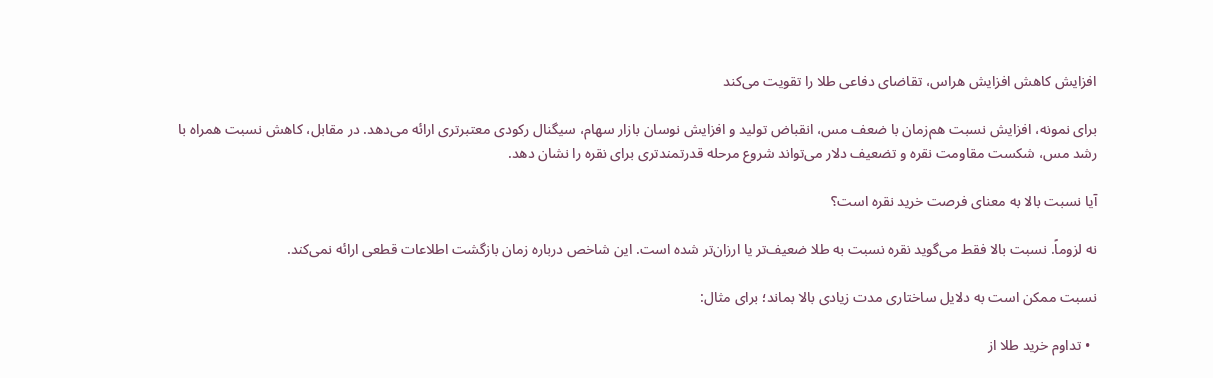افزایش کاهش افزایش هراس، تقاضای دفاعی طلا را تقویت می‌کند

برای نمونه، افزایش نسبت هم‌زمان با ضعف مس، انقباض تولید و افزایش نوسان بازار سهام، سیگنال رکودی معتبرتری ارائه می‌دهد. در مقابل، کاهش نسبت همراه با رشد مس، شکست مقاومت نقره و تضعیف دلار می‌تواند شروع مرحله قدرتمندتری برای نقره را نشان دهد.

آیا نسبت بالا به معنای فرصت خرید نقره است؟

نه لزوماً. نسبت بالا فقط می‌گوید نقره نسبت به طلا ضعیف‌تر یا ارزان‌تر شده است. این شاخص درباره زمان بازگشت اطلاعات قطعی ارائه نمی‌کند.

نسبت ممکن است به دلایل ساختاری مدت زیادی بالا بماند؛ برای مثال:

  • تداوم خرید طلا از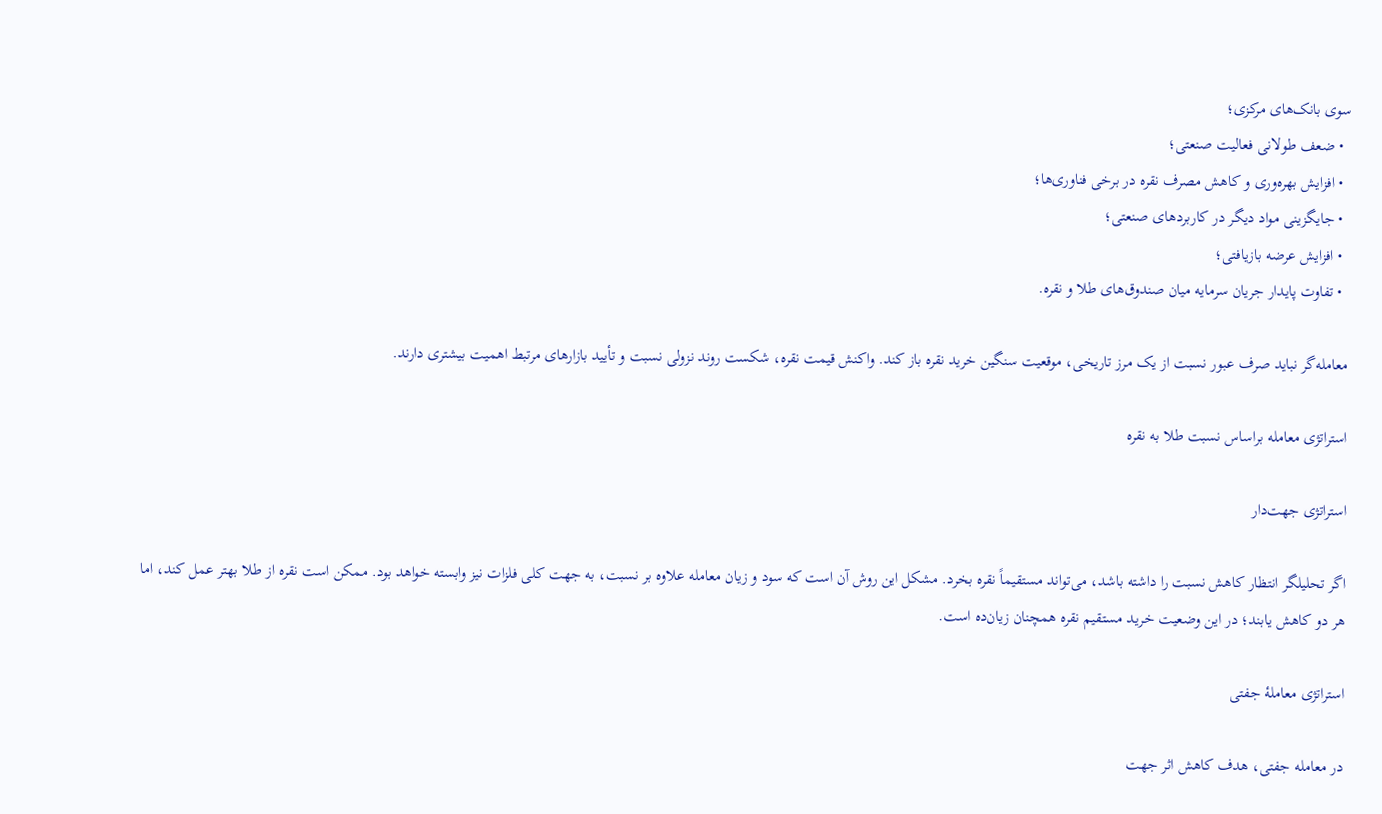سوی بانک‌های مرکزی؛
  • ضعف طولانی فعالیت صنعتی؛
  • افزایش بهره‌وری و کاهش مصرف نقره در برخی فناوری‌ها؛
  • جایگزینی مواد دیگر در کاربردهای صنعتی؛
  • افزایش عرضه بازیافتی؛
  • تفاوت پایدار جریان سرمایه میان صندوق‌های طلا و نقره.

معامله‌گر نباید صرف عبور نسبت از یک مرز تاریخی، موقعیت سنگین خرید نقره باز کند. واکنش قیمت نقره، شکست روند نزولی نسبت و تأیید بازارهای مرتبط اهمیت بیشتری دارند.

استراتژی معامله براساس نسبت طلا به نقره

استراتژی جهت‌دار

اگر تحلیلگر انتظار کاهش نسبت را داشته باشد، می‌تواند مستقیماً نقره بخرد. مشکل این روش آن است که سود و زیان معامله علاوه بر نسبت، به جهت کلی فلزات نیز وابسته خواهد بود. ممکن است نقره از طلا بهتر عمل کند، اما هر دو کاهش یابند؛ در این وضعیت خرید مستقیم نقره همچنان زیان‌ده است.

استراتژی معاملۀ جفتی

در معامله جفتی، هدف کاهش اثر جهت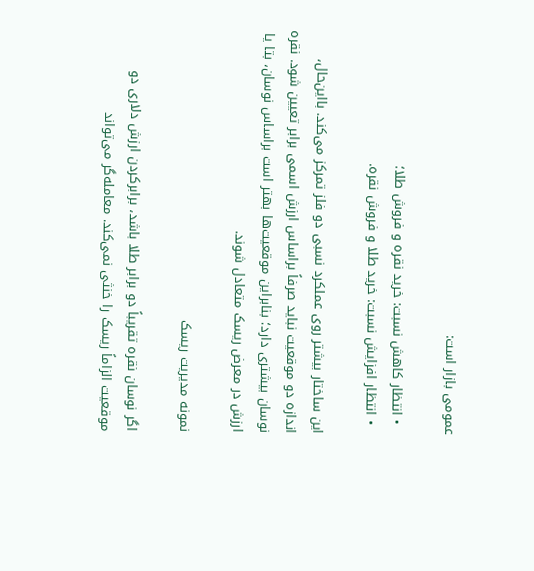عمومی بازار است:

  • انتظار کاهش نسبت: خرید نقره و فروش طلا؛
  • انتظار افزایش نسبت: خرید طلا و فروش نقره.

این ساختار بیشتر روی عملکرد نسبی دو فلز تمرکز می‌کند. بااین‌حال، اندازه دو موقعیت نباید صرفاً براساس ارزش اسمی برابر تعیین شود. نقره نوسان بیشتری دارد؛ بنابراین موقعیت‌ها بهتر است براساس نوسان، بتا یا ارزش در معرض ریسک متعادل شوند.

نمونه مدیریت ریسک

اگر نوسان نقره تقریباً دو برابر طلا باشد، برابرکردن ارزش دلاری دو موقعیت الزاماً ریسک را خنثی نمی‌کند. معامله‌گر می‌تواند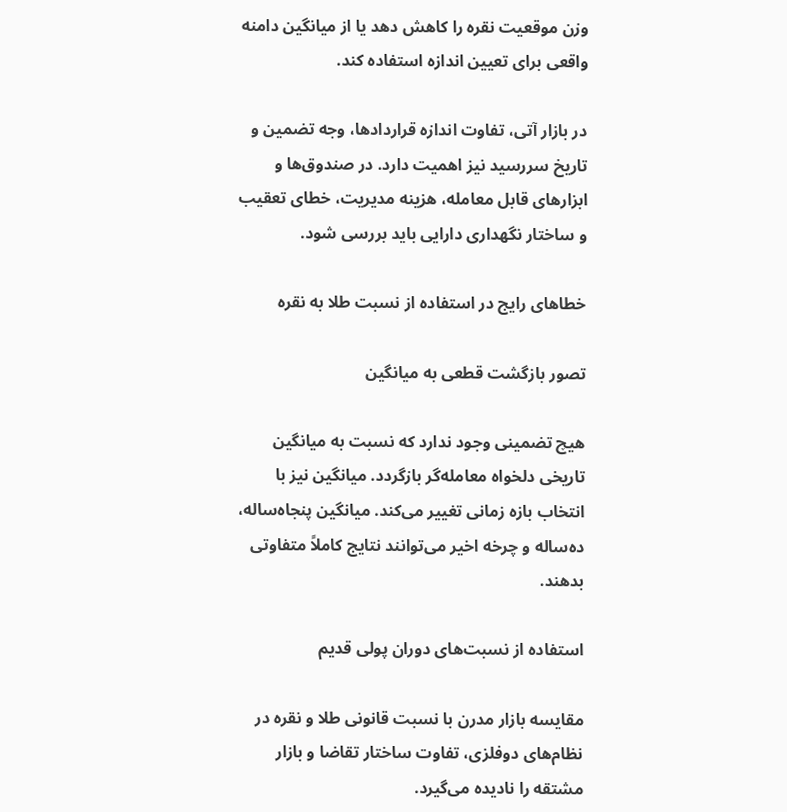وزن موقعیت نقره را کاهش دهد یا از میانگین دامنه واقعی برای تعیین اندازه استفاده کند.

در بازار آتی، تفاوت اندازه قراردادها، وجه تضمین و تاریخ سررسید نیز اهمیت دارد. در صندوق‌ها و ابزارهای قابل معامله، هزینه مدیریت، خطای تعقیب و ساختار نگهداری دارایی باید بررسی شود.

خطاهای رایج در استفاده از نسبت طلا به نقره

تصور بازگشت قطعی به میانگین

هیچ تضمینی وجود ندارد که نسبت به میانگین تاریخی دلخواه معامله‌گر بازگردد. میانگین نیز با انتخاب بازه زمانی تغییر می‌کند. میانگین پنجاه‌ساله، ده‌ساله و چرخه اخیر می‌توانند نتایج کاملاً متفاوتی بدهند.

استفاده از نسبت‌های دوران پولی قدیم

مقایسه بازار مدرن با نسبت قانونی طلا و نقره در نظام‌های دوفلزی، تفاوت ساختار تقاضا و بازار مشتقه را نادیده می‌گیرد.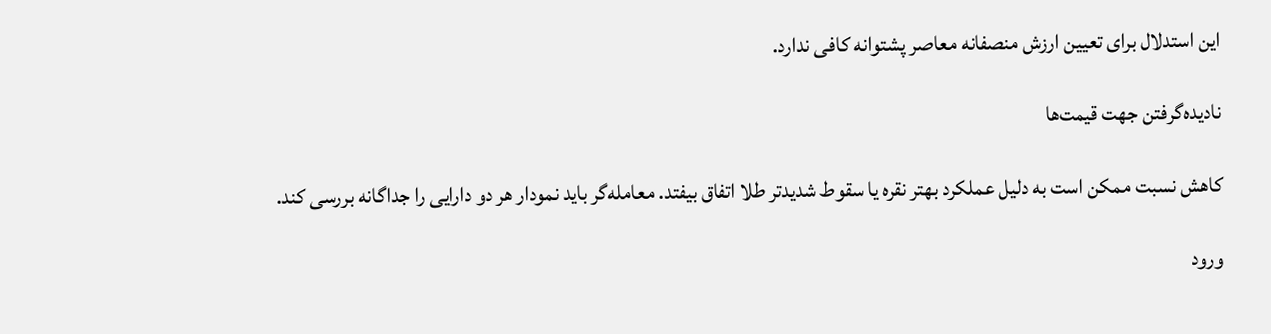این استدلال برای تعیین ارزش منصفانه معاصر پشتوانه کافی ندارد.

نادیده‌گرفتن جهت قیمت‌ها

کاهش نسبت ممکن است به دلیل عملکرد بهتر نقره یا سقوط شدیدتر طلا اتفاق بیفتد. معامله‌گر باید نمودار هر دو دارایی را جداگانه بررسی کند.

ورود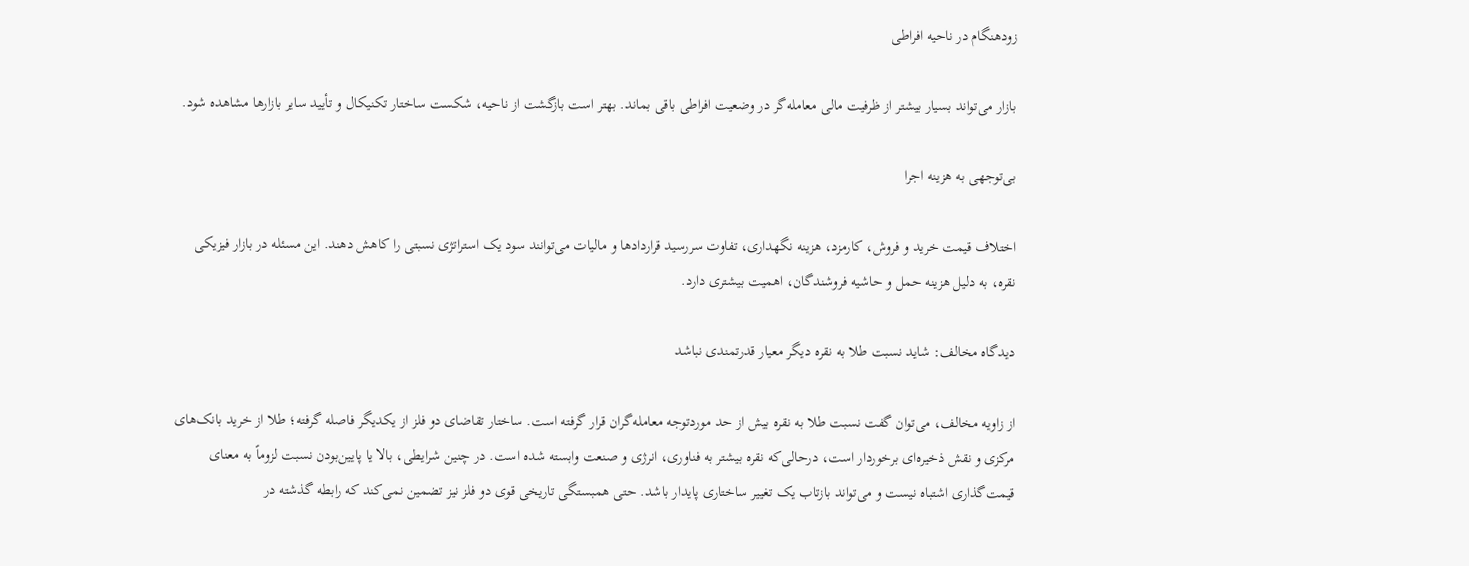زودهنگام در ناحیه افراطی

بازار می‌تواند بسیار بیشتر از ظرفیت مالی معامله‌گر در وضعیت افراطی باقی بماند. بهتر است بازگشت از ناحیه، شکست ساختار تکنیکال و تأیید سایر بازارها مشاهده شود.

بی‌توجهی به هزینه اجرا

اختلاف قیمت خرید و فروش، کارمزد، هزینه نگهداری، تفاوت سررسید قراردادها و مالیات می‌توانند سود یک استراتژی نسبتی را کاهش دهند. این مسئله در بازار فیزیکی نقره، به دلیل هزینه حمل و حاشیه فروشندگان، اهمیت بیشتری دارد.

دیدگاه مخالف: شاید نسبت طلا به نقره دیگر معیار قدرتمندی نباشد

از زاویه مخالف، می‌توان گفت نسبت طلا به نقره بیش از حد موردتوجه معامله‌گران قرار گرفته است. ساختار تقاضای دو فلز از یکدیگر فاصله گرفته؛ طلا از خرید بانک‌های مرکزی و نقش ذخیره‌ای برخوردار است، درحالی‌که نقره بیشتر به فناوری، انرژی و صنعت وابسته شده است. در چنین شرایطی، بالا یا پایین‌بودن نسبت لزوماً به معنای قیمت‌گذاری اشتباه نیست و می‌تواند بازتاب یک تغییر ساختاری پایدار باشد. حتی همبستگی تاریخی قوی دو فلز نیز تضمین نمی‌کند که رابطه گذشته در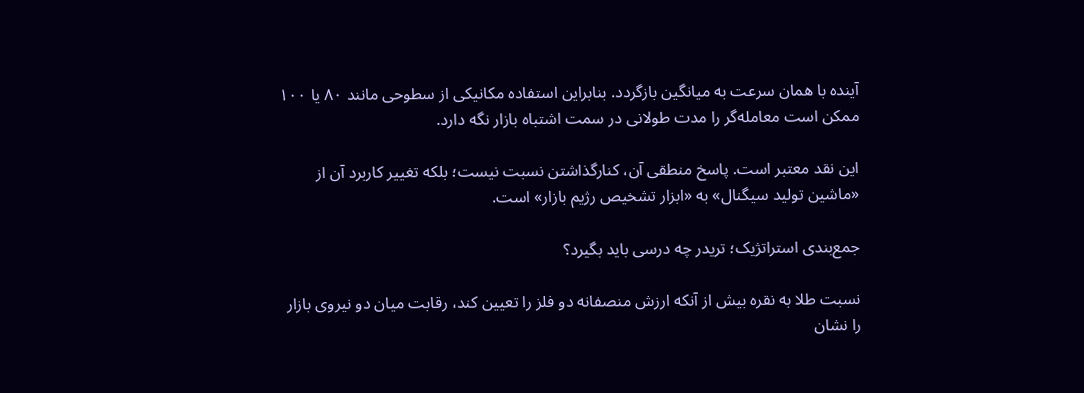آینده با همان سرعت به میانگین بازگردد. بنابراین استفاده مکانیکی از سطوحی مانند ۸۰ یا ۱۰۰ ممکن است معامله‌گر را مدت طولانی در سمت اشتباه بازار نگه دارد.

این نقد معتبر است. پاسخ منطقی آن، کنارگذاشتن نسبت نیست؛ بلکه تغییر کاربرد آن از «ماشین تولید سیگنال» به «ابزار تشخیص رژیم بازار» است.

جمع‌بندی استراتژیک؛ تریدر چه درسی باید بگیرد؟

نسبت طلا به نقره بیش از آنکه ارزش منصفانه دو فلز را تعیین کند، رقابت میان دو نیروی بازار را نشان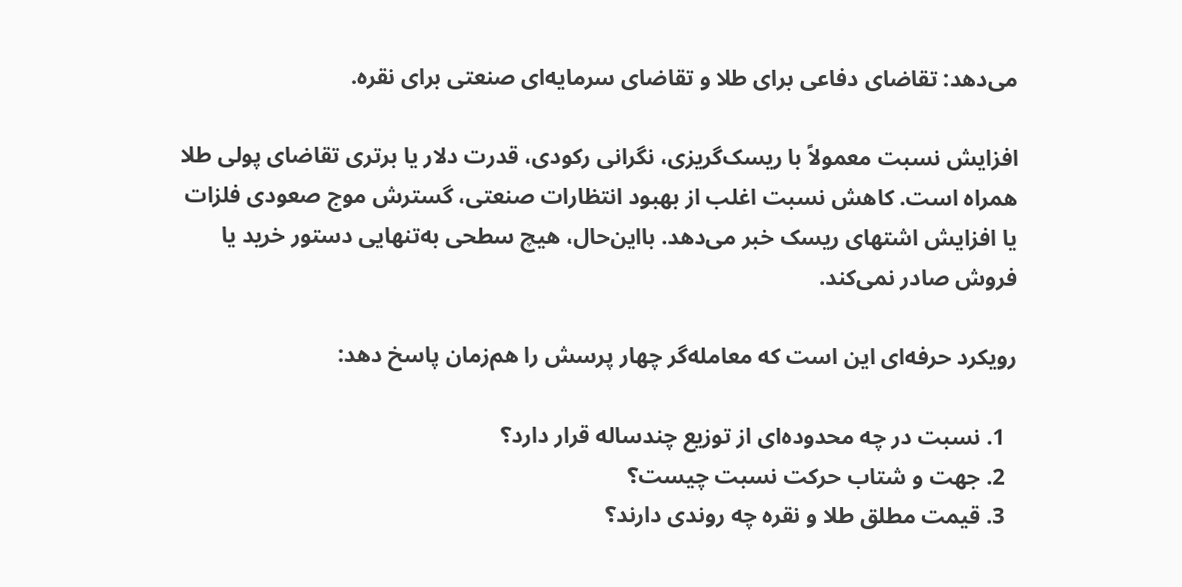می‌دهد: تقاضای دفاعی برای طلا و تقاضای سرمایه‌ای صنعتی برای نقره.

افزایش نسبت معمولاً با ریسک‌گریزی، نگرانی رکودی، قدرت دلار یا برتری تقاضای پولی طلا همراه است. کاهش نسبت اغلب از بهبود انتظارات صنعتی، گسترش موج صعودی فلزات یا افزایش اشتهای ریسک خبر می‌دهد. بااین‌حال، هیچ سطحی به‌تنهایی دستور خرید یا فروش صادر نمی‌کند.

رویکرد حرفه‌ای این است که معامله‌گر چهار پرسش را هم‌زمان پاسخ دهد:

  1. نسبت در چه محدوده‌ای از توزیع چندساله قرار دارد؟
  2. جهت و شتاب حرکت نسبت چیست؟
  3. قیمت مطلق طلا و نقره چه روندی دارند؟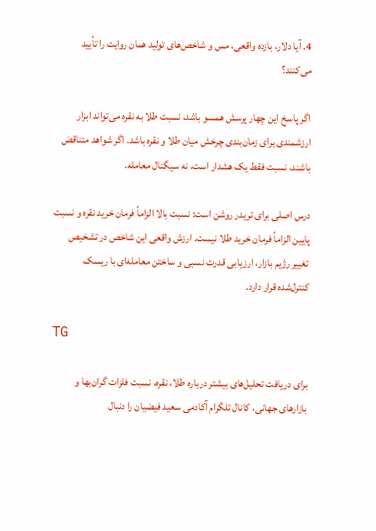4. آیا دلار، بازده واقعی، مس و شاخص‌های تولید همان روایت را تأیید می‌کنند؟

اگر پاسخ این چهار پرسش همسو باشد، نسبت طلا به نقره می‌تواند ابزار ارزشمندی برای زمان‌بندی چرخش میان طلا و نقره باشد. اگر شواهد متناقض باشند، نسبت فقط یک هشدار است، نه سیگنال معامله.

درس اصلی برای تریدر روشن است: نسبت بالا الزاماً فرمان خرید نقره و نسبت پایین الزاماً فرمان خرید طلا نیست. ارزش واقعی این شاخص در تشخیص تغییر رژیم بازار، ارزیابی قدرت نسبی و ساختن معامله‌ای با ریسک کنترل‌شده قرار دارد.

TG

برای دریافت تحلیل‌های بیشتر درباره طلا، نقره، نسبت فلزات گران‌بها و بازارهای جهانی، کانال تلگرام آکادمی سعید فیضیان را دنبال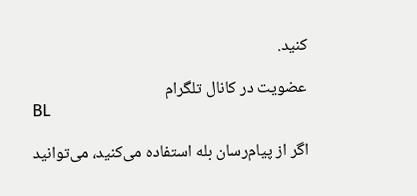کنید.

عضویت در کانال تلگرام
BL

اگر از پیام‌رسان بله استفاده می‌کنید، می‌توانید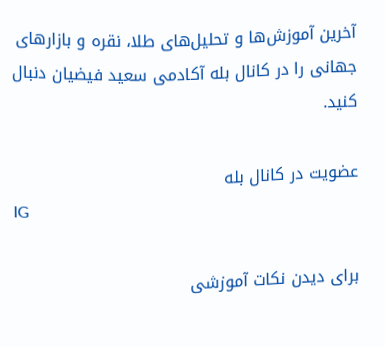آخرین آموزش‌ها و تحلیل‌های طلا، نقره و بازارهای جهانی را در کانال بله آکادمی سعید فیضیان دنبال کنید.

عضویت در کانال بله
IG

برای دیدن نکات آموزشی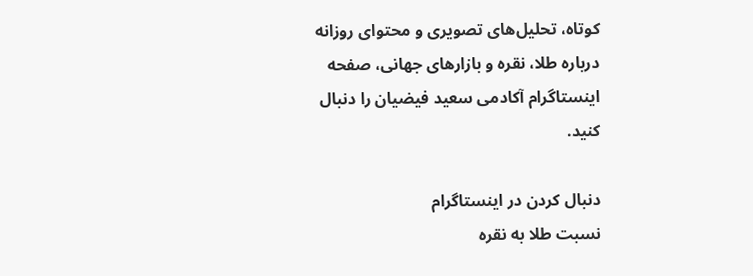کوتاه، تحلیل‌های تصویری و محتوای روزانه درباره طلا، نقره و بازارهای جهانی، صفحه اینستاگرام آکادمی سعید فیضیان را دنبال کنید.

دنبال کردن در اینستاگرام
نسبت طلا به نقره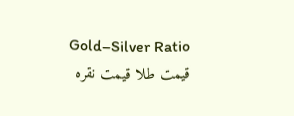Gold–Silver Ratio قیمت طلا قیمت نقره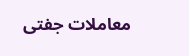معاملات جفتی